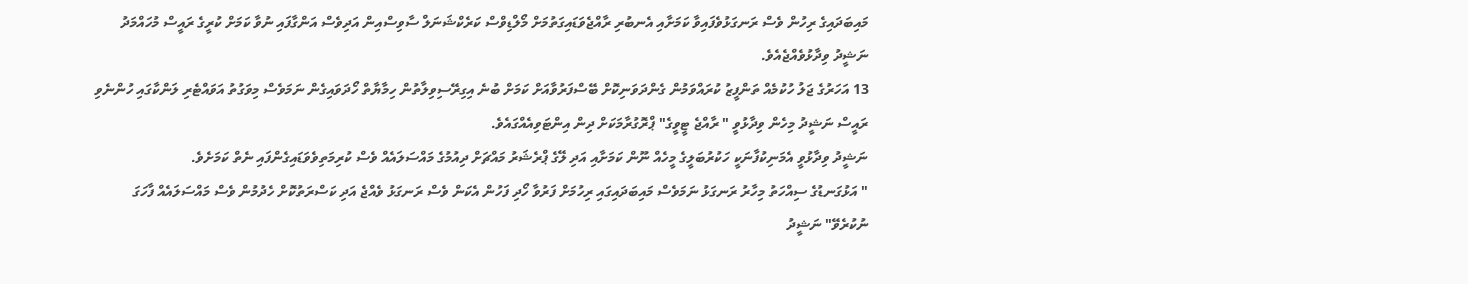މައިބަދައިގެ ރިހުން ވެސް ރަނގަޅުވެފައިވާ ކަމަށާއި އެނބުރި ރާއްޖެވަޑައިގަތުމަށް މޯލްޑިވްސް ކަރެކްޝަނަލް ސާވިސްއިން އަދިވެސް އަންގާފައި ނުވާ ކަމަށް ކުރީގެ ރައީސް މުހައްމަދު ނަޝީދު ވިދާޅުވެއްޖެއެވެ.
13 އަހަރުގެ ޖަލު ހުކުމެއް ތަންފީޒު ކުރައްވަމުން ގެންދަވަނިކޮށް ބޭސްފަރުވާއަށް ކަމަށް ބުނެ އިގިރޭސިވިލާތުން ހިމާޔާތް ހޯދަވައިގެން ނަމަވެސް މިވަގުތު އަވައްޓެރި ލަންކާގައި ހުންނެވި ރައީސް ނަޝީދު މިހެން ވިދާޅުވީ " ރާއްޖެ ޓީވީގެ" ޕްރޮގުރާމަކަށް ދިން އިންޓަވިއެއްގައެވެ.
ނަޝީދު ވިދާޅުވީ އެމަނިކުފާނަކީ ހަކުރުބަލީގެ މީހެއް ނޫން ކަމަށާއި އަދި ލޭގެ ޕްރެޝަރު މައްޗަށް ދިއުމުގެ މައްސަލައެއް ވެސް ކުރިމަތިވެވަޑައިގެންފައި ނެތް ކަމަށެވެ.
" އަޅުގަނޑުގެ ސިއްހަތު މިހާރު ރަނގަޅު ނަމަވެސް މައިބަދައިގައި ރިހުމަށް ފަރުވާ ހޯދި ފަހުން އެކަން ވެސް ރަނގަޅު ވެއްޖެ އަދި ކަސްރަތުކޮށް ހެދުމުން ވެސް މައްސަލައެއް ފާހަގަ ނުކުރެވޭ" ނަޝީދު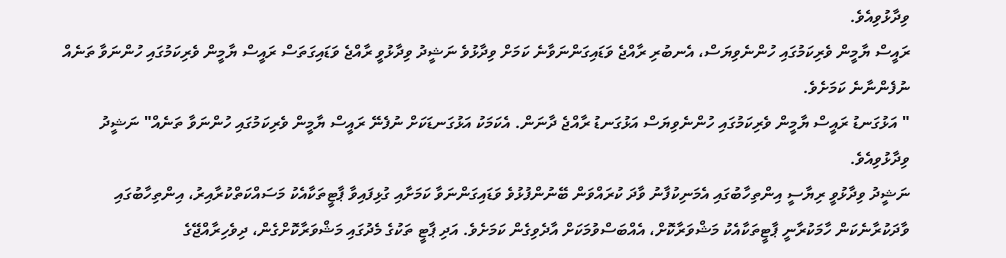ވިދާޅުވިއެވެ.
ރައީސް ޔާމީން ވެރިކަމުގައި ހުންނެވިޔަސް، އެނބުރި ރާއްޖެ ވަޑައިގަންނަވާނެ ކަމަށް ވިދާޅުވެ ނަޝީދު ވިދާޅުވީ ރާއްޖެ ވަޑައިގަތަސް ރައީސް ޔާމީން ވެރިކަމުގައި ހުންނަވާ ތަނެއް ނުފެންނާނެ ކަމަށެވެ.
" އަޅުގަނޑު ރައީސް ޔާމީން ވެރިކަމުގައި ހުންނެވިޔަސް އަޅުގަނޑު ރާއްޖެ ދާނަން. އެކަމަކު އަޅުގަނޑަކަށް ނުފެނޭ ރައީސް ޔާމީން ވެރިކަމުގައި ހުންނަވާ ތަނެއް" ނަޝީދު ވިދާޅުވިއެވެ.
ނަޝީދު ވިދާޅުވީ ރިޔާސީ އިންތިހާބުގައި އެމަނިކުފާނު ވާދަ ކުރައްވަން ބޭނުންފުޅުވެ ވަޑައިގަންނަވާ ކަމަށާއި ގުޅިފައިވާ ޕާޓީތަކާއެކު މަސައްކަތްކުރާއިރު، އިންތިހާބުގައި ވާދަކުރާނެކަން ހާމަކުރާނީ ޕާޓީތަކާއެކު މަޝްވަރާކޮށް، އެއްބަސްވުމަކަށް އާދެވިގެން ކަމަށެވެ. އަދި ޕާޓީ ތަކުގެ މެދުގައި މަޝްވަރާކޮށްގެން، ދިވެހިރާއްޖޭގެ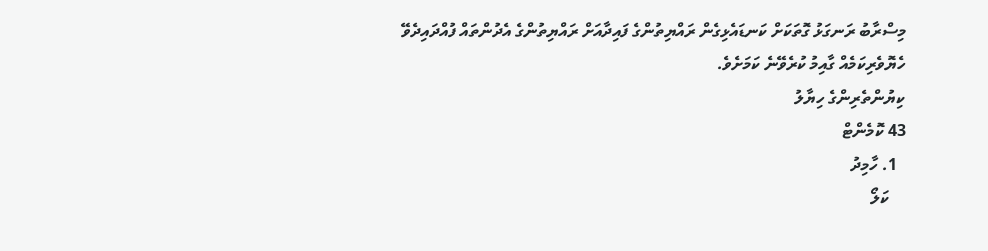މިސްރާބު ރަނގަޅު ގޮތަކަށް ކަނޑައެޅިގެން ރައްޔިތުންގެ ފައިދާއަށް ރައްޔިތުންގެ އެދުންތައް ފުއްދައިދެވޭ ހެޔޮވެރިކަމެއް ގާއިމު ކުރެވޭނެ ކަމަށެވެ.
ކިޔުންތެރިންގެ ހިޔާލު
43 ކޮމެންޓް
  1. ހާމިދު
    ކަލޯ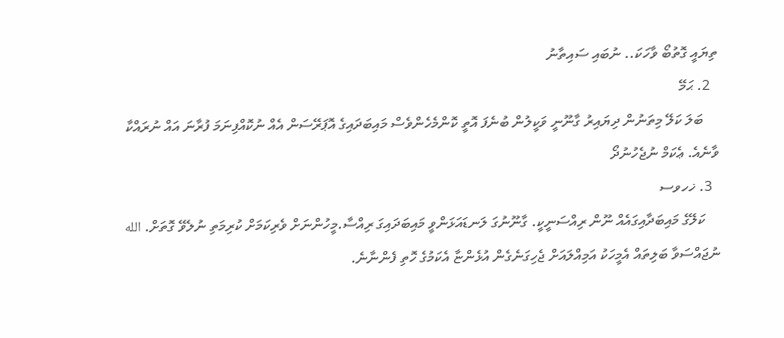ތިޔައީ ގޮތުބޯ ވާހަކަ.. ނުބައި ސައިތާނު
  2. ޙަމޭ
    ބަލަ ކަލޭ މިތަނުން ދިޔައިރު ގާނޫނީ ވަކީލުން ބުނެފަ އޮތީ ކޮންމެހެންވެސް މައިބަދައިގެ އޮޕަރޭސަން އެއް ނުކޮއްފިނަމަ ފުރާނަ އައް ނުރައްކާ ވާނެއެ. ޢެކަމް ނުޖެހުނުދޯ
  3. ޚހވސ
    ކަލޭގެ މައިބަދާއިގައެއް ނޫން ރިއްސަނީކީ. ގާނޫނުގަ ލަނޑައަޅަންވީ މައިބަދައިގަ ރިއްސާ.މީހުންނަށް ވެރިކަމަށް ކުރިމަތި ނުލެވޭ ގޮތަށް. الله ނުޖައްސަވާ ބަލިތައް އެމީހަކު އަމިއްލައަށް ޖެހިގަނެގެން އުޅެންޏާ އެކަމުގެ ހޮތި ފެންނާނެ.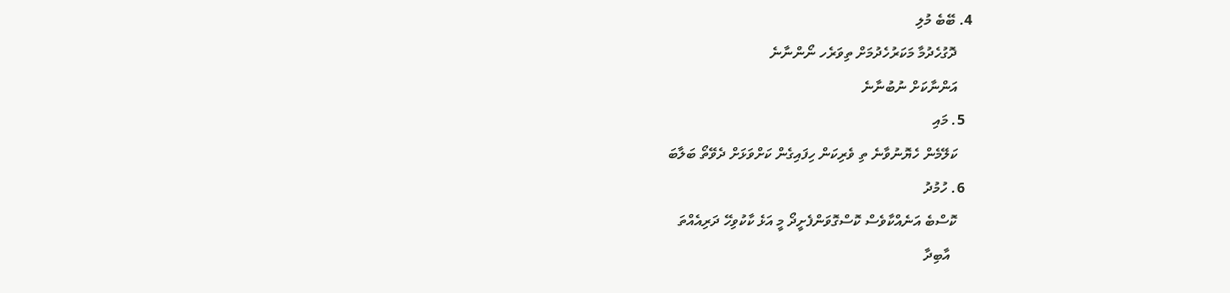4. ބޭބެ މުލި
    ދޮގުހެދުމާ މަކަރުހެދުމަށް ތިވަރެހ ނޯންނާނެ
    އަންނާކަށް ނުބުނާނެ
  5. މައި
    ކަލޭމެން ހެޔޮނުވާނެ ތި ވެރިކަން ހިފައިގެން ކަށްވަޅަށް ދެވޭތޯ ބަލާބަ
  6. ހުމުދު
    ކޮސްބެ އަނެއްކާވެސް ކޮސްގޮވަންފެށީދޯ މީ އަޅެ ކާކުވިހޭ ދަރިއެއްތަ
      އާބިދާ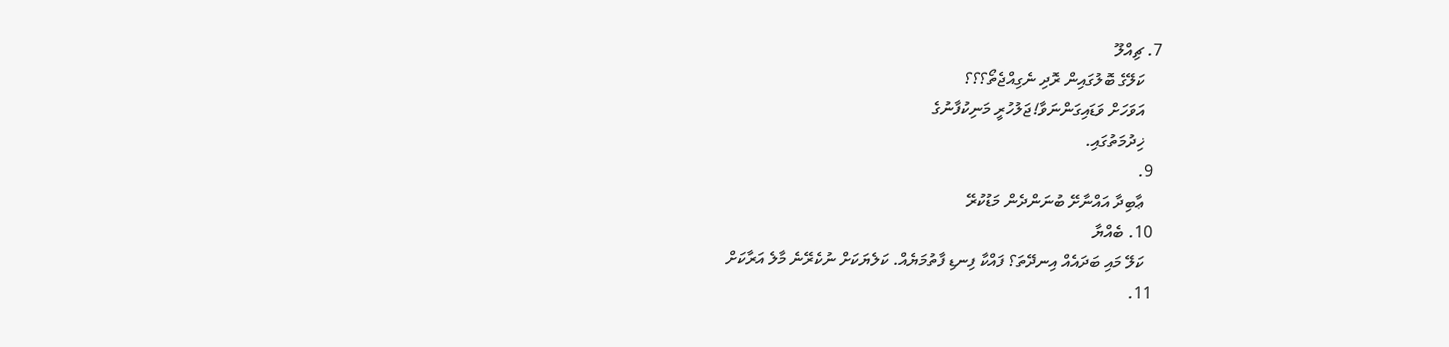7. ޗިއްލޫ
    ކަލޭގެ ބޮލުގައިން ރޮދި ނެގިއްޖެތޯ؟؟؟
    އަވަހަށް ވަޑައިގަންނަވާ!ޖަލުހުރީ މަނިކުފާނުގެ
    ޚިދުމަތުގައި.
  9.
    ޢާބިދާ އައްނާށޭ ބުނަންދެން މަޑުކުރޭ
  10. ބެއްޔާ
    ކަލޭ މައި ބަދައެއް އިނދޭތަ؟ ފައްކާ ފިނޑި ފާތުމަޔެއް. ކަލެޔަކަށް ނުކެރޭނެ މާލެ އަރާކަށް
  11.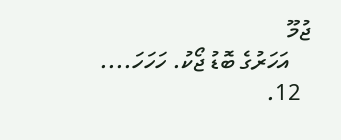ޖުމޫ
    އަހަރުގެ ބޮޑު ޖޯކު. ހަހަހަ....
  12.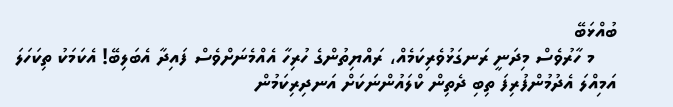ބުއްޅަބޭ
    މ ހާރުވެސް މިދަނީ ރަނގަޅުވެރިކަމެއް، ރައްޔިތުންގެ ހުރިހާ އެއްމެނަށްވެސް ފައިދާ އެބަލިބޭ! އެކަމަކު ތިކަހަލަ އަމިއްލަ އެދުމުންފުރިފަ ތިބި ދެތިން ކްލައުންނަކަށް އަނދިރިކަމުން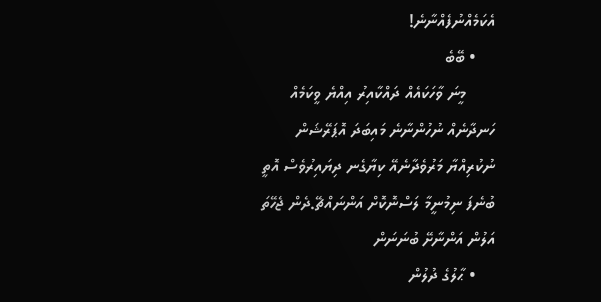އެކަމެއްނުފެއްނާނެ!
    • ބޭބެ
      މީނަ ވާހަކައެއް ދައްކާއިރު އިއްޔެ ވީކަމެއް ހަނދާނެއް ނުހުންނާނެ މައިބަދަ އޮޕަރޭޝަން ނުކުރިއްޔާ މަރުވެދާނެއޭ ކިޔާގެނ ދިޔައިރުވެސް އޮތީ ބުނެފަ ނިމުނީމާ ލަސްނޮކޮށް އަންނައްޗޭ.ދެން ޖެހޭތަ އަލުން އަންނާށޭ ބުނަނަން
    • ޙާލުގެ ދުލުން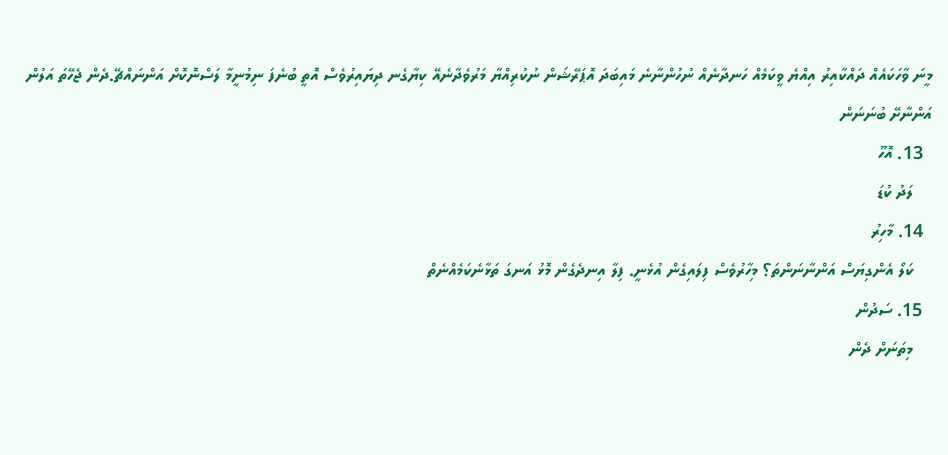މީނަ ވާހަކައެއް ދައްކާއިރު އިއްޔެ ވީކަމެއް ހަނދާނެއް ނުހުންނާނެ މައިބަދަ އޮޕަރޭޝަން ނުކުރިއްޔާ މަރުވެދާނެއޭ ކިޔާގެނ ދިޔައިރުވެސް އޮތީ ބުނެފަ ނިމުނީމާ ލަސްނޮކޮށް އަންނައްޗޭ.ދެން ޖެހޭތަ އަލުން އަންނާށޭ ބުނަނަން
  13. އޮހޫ
    ލަދު ކުޑަ
  14. މާހިރު
    ކަލޯ އެންގިޔަސް އަންނާނަންތަ؟ މިހާރުވެސް ފިލައިގެން އުޅެނީ. ފިލާ އިނދެގެން މޮޅު އަނގަ ތަޅާނެކަމެއްނެތް
  15. ސަދުން
    މިތަނަށް ދެން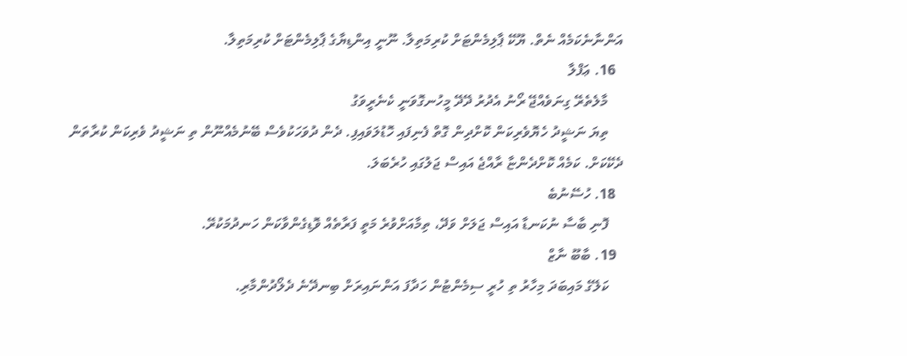އަންނާނެކަމެއް ނެތް. ޔޫކޭ ޕާލިމެންޓަށް ކުރިމަތިލާ. ނޫނީ އިންޑިޔާގެ ޕާލިމެންޓަށް ކުރިމަތިލާ.
  16. ޢަފްލާ
    މާލެތެރޭ ގިނަވެއްޖޭ ރޯނު އެދުރު ދޭދޭ މީހުނގޮވަނީ ކެނެރީވަގު
    ތިޔަ ނަޝީދު ހެޔޮވެރިކަން ކޮށްދިން ގޮތް ފެނިފައި ހޮޑުލަވައިފި. ދެން ދުވަހަކުވެސް ބޭނުމެއްނޫން ތި ނަޝީދު ވެރިކަން ކުރާތަން ދެކޭކަށް. ކަމެއް ކޮށްދެންޏާ ރާއްޖެ އައިސް ޖަލުގައި ހުރެބަލަ.
  18. ހުސޭނުބެ
    ފޮނި ބާސާ ނުކަނޑާ އައިސް ޖަލަށް ވަދޭ، ތިމާއަށްވުރެ މަތީ ފަރާތެއް ވޮޑިގެންވާކަން ހަނދުމަކުރޭ.
  19. ބާބޫ ނާޒް
    ކަލޭގެ މައިބަދަ މިހާރު ތި ހުރީ ސިމެންޓުން ހަދާފަ އަންނައިރަށް ބިނދޭނެ ދެލޯދުންމާރި.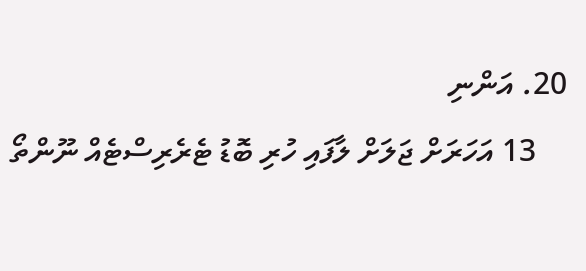20. އަންނި
    13 އަހަރަށް ޖަލަށް ލާފައި ހުރި ބޮޑު ޓެރެރިސްޓެއް ނޫންތޯ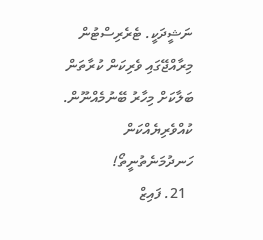ނަޝީދަކީ. ޓެރެރިސްޓުން މިރާއްޖޭގައި ވެރިކަން ކުރާތަން ބަލާކަށް މިހާރު ބޭނުމެއްނޫން. ކުއްވެރިޔެއްކަން ހަނދުމަނެތުނީތޯ!
  21. ފައިޒް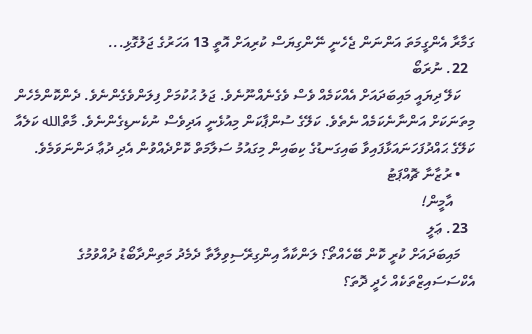ގަމާރާ އެންގީމަތަ އަންނަން ޖެހެނީ ނޭންގިޔަސް ކުރިއަށް އޮތީ 13 އަހަރުގެ ޖަލުގޮޅި...
  22. ނުރަބޯ
    ކަލޭ ދިޔައީ މައިބަދައަށް އެއްކަމެއް ވެސް ވެގެނެއްނޫނެވެ. ޖަލު ޙުކުމަށް ފިލަންވެގެންނެވެ. ދެންކޮންމެހެން މިތަނަކަށް އަންނާނެކަމެއް ނެތެވެ. ކަލޭގެ ސުންޕާކަން މިއުޅެނީ އަދިވެސް ނުކެނޑިގެންނެވެ. މާތްالله ކަލެއާ ކަލޭގެ ޙައްދުފަހަނައަޅާފައިވާ ބައިގަނޑުގެ ކިބައިން މިގައުމު ސަލާމަތް ކޮށްދެއްވުން އެދި ދުޢާ ދަންނަވަމެވެ.
    • ރުޒާނާ ޗޮއްޕަޓު
      އާމީން!
  23. ޢަލީ
    މައިބަދައަށް ކުރީ ކޮން ބޭހެއްތޯ؟ ލަންކާއާ އިންގިރޭސިވިލާތާ ދެމެދު މަތިންދާބޯޑު ދުއްވުމުގެ އެކްސަސައިޒްތަކެއް ހެދީ ދޮތަ؟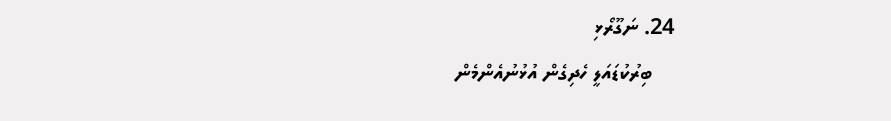24. ނަގޫރޯޅި
    ބިރުކުޑައަލީ ހެދިގެން އުޅުނުއެންމެން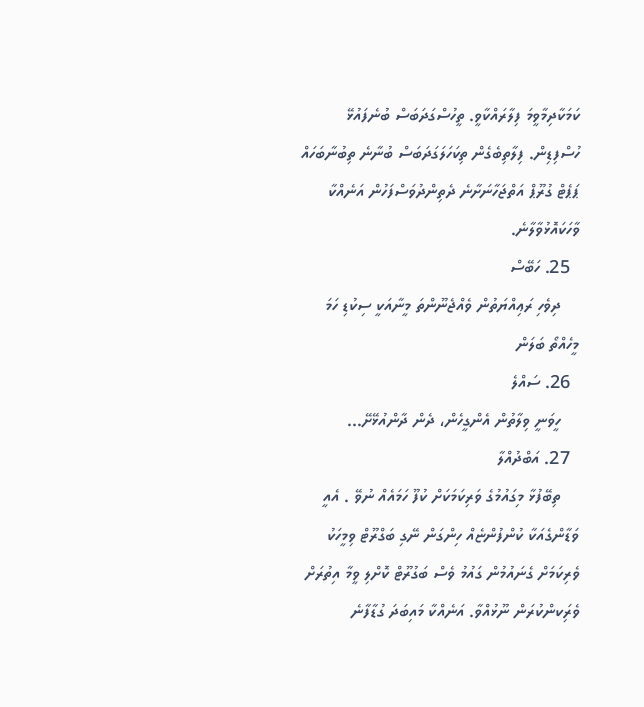ކަމަކާދިމާވީމަ ފިލާރައްކާވީ. ތީހުސްގަދަބަސް ބުނެފައުޅޭ ހުސްފިޑިން. ފިލާތިބެގެން ތިކަހަލަގަދަބަސް ބުނާނެ ތިބުނާބަހައް ޕަޕެޓް ގުރޫޕް އަތްޖަހާނަށާނެ ދެތިންދުވަސްފަހުން އަނެއްކާ ވާހަކައޮޅުވާލާނެ.
  25. ހަބޭސް
    ދިވެހި ރަޢިއްޔަތުން ވެއްޖެނޫންތަ މީނާއަކީ ސިކުޑި ހަމަ މީހެއްތޯ ބަލަން
  26. ސައްލެ
    ހީވަނީ ވިލާތުން އެންގީހެން، ދެން ދާންއުޅޭށޭ...
  27. އަބްދުއްލާ
    ތިބޭފުޅާ މިގައުމުގެ ވަރިކަމަކަށް ކުފޫ ހަމައެއް ނުވޭ . އެއީ ވަޑާންގެއަކާ ކުންފުންޏެއް ހިންގަން ނޭގި ބަގްރޫޓް ވިމީހަކު ވެރިކަމަށް ގެނައުމުން ގައުމު ވެސް ބަގުރޫޓް ކޮށްލި ވީމާ އިތުރަށް ވެރިަކންކުރަން ނޫޅުއްވާ. އަނެއްކާ މައިބަދަ ގުޑާފާނެ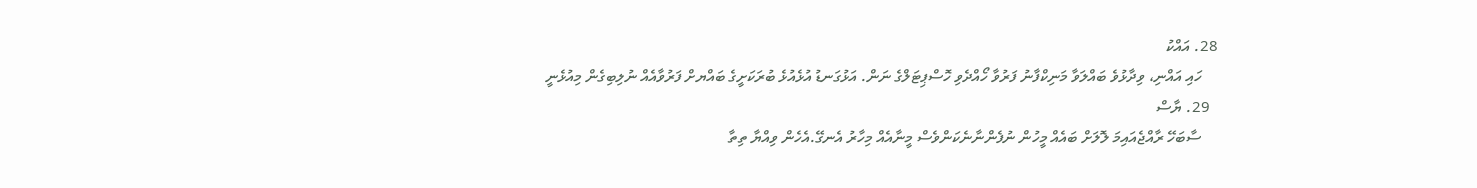28. އައްކު
    ހައި އައްނި، ވިދާޅުވެ ބައްލަވާ މަނިކްފާނު ފަރުވާ ހޯއްދެވި ހޮސްޕިޓަލްގެ ނަން. އަޅުގަނޑު އުޅެއުޅެ ބުރަކަށީގެ ބައްޔށް ފަރުވާއެއް ނުލިބިގެން މިއުޅެނީ
  29. ޔާސް
    ސާބަހޭ ރާއްޖެއައިމަ ލޮލަށް ބައެއް މީހުން ނުފެންނާނެކަންވެސް މީނާއެއް މިހާރު އެނގޭ.އެހެން ވިއްޔާ ތިތާ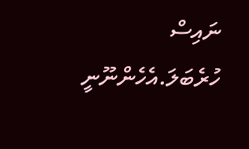ނައިސް ހުރެބަލަ.އެހެންނޫނީ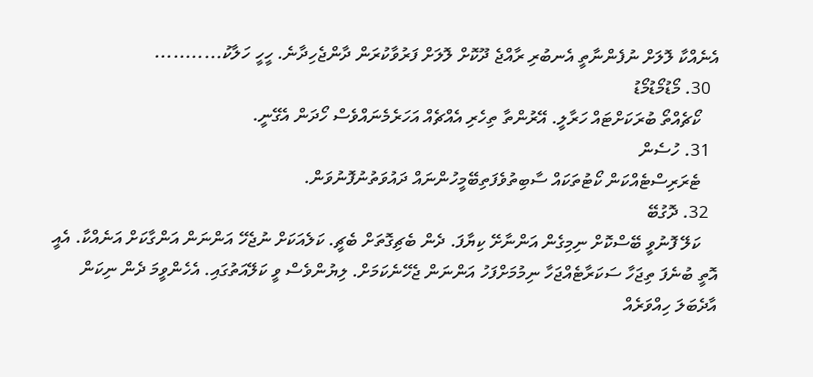އެނެއްކާ ލޮލަށް ނުފެންނާތީ އެނބުރި ރާއްޖެ ދޫކޮށް ލޮލަށް ފަރުވާކުރަން ދާންޖެހިދާނެ. ހީހީ ހަލާކު...........
  30. މޯޑުމޯޑުމޯޑު
    ކޯޗެއްތޯ ބުރަކަށްޓައް ހަރާލީ. އޭރުންތާ ތިހެރި އެއްޗެއް އަހަރެމެނައްވެސް ހޯދަން އެގޭނީ.
  31. ހުސެން
    ޓެރަރިސްޓެއްކަން ކޯޓުތަކައް ސާބިތުވެފަތިބޭމީހުންނައް ދައުވަތުނުފޮނުވަން.
  32. ދޮގުބޭ
    ކަލޭ ފޮނުވީ ބޭސްކޮށް ނިމިގެން އަންނާށޭ ކިޔާފަ. ދެން ބެޗިގޮތަށް ބެޗީ. ކަލެއަކަށް ނުޖެހޭ އަންނަން އަންގާކަށް އަނެއްކާ. އެއީ އޮތީ ބުނެފަ ތިޖަހާ ސަކަރާޓެއްޖަހާ ނިމުމަށްފަހު އަންނަން ޖެހޭނެކަމަށް. ލިޔުންވެސް ވީ ކަލޭއަތުގައި. އެހެންވީމަ ދެން ނިކަން އާދެބަލަ ހިއްވަރެއް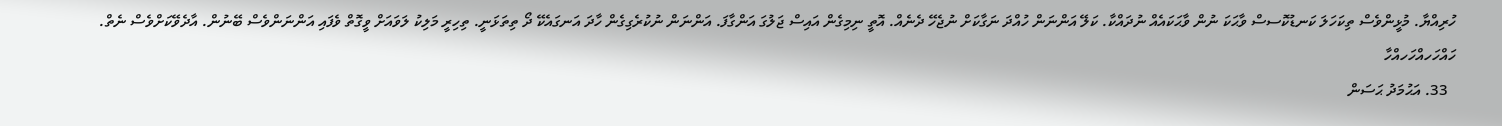ހުރިއްޔާ. މުޅީންވެސް ތިކަހަލަ ކަނޑުކޮސސް ވާޙަކަ ނުން ވާޙަކައެއް ނުދައްކާ. ކަލޭ އަންނަން ހުއްދަ ނަގާކަށް ނުޖެހޭ ދެނެއް. އޮތީ ނިމިގެން އައިސް ޖަލުގަ އަންގާފަ. އަންނަން ނުކުރެގިގެން ހާދަ އަނގައެކޭ ދޯ ތިތަޅަނީ. ތިހިރީ މަލިކު ލަވައަށް ވީގޮތް ވެފައި އަންނަންވެސް ބޭނުން. އާދެވޭކަށްވެސް ނެތް. ހައްހަހއްހަހއްހާ
  33. އަޙުމަދު ޙަސަން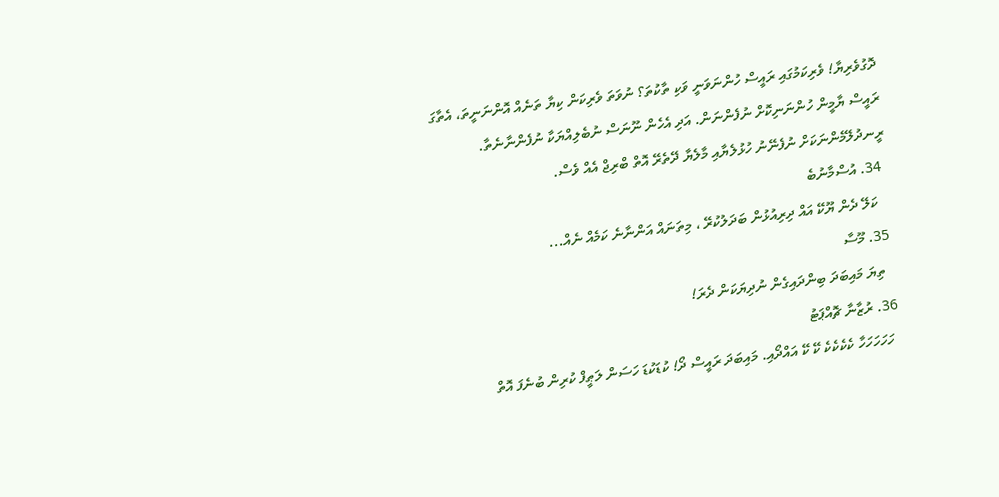ދޮގުވެރިޔާ! ވެރިކަމުގައި ރައީސް ހުންނަވަނީ ވަކި ތާކުތަ؟ ނުވަތަ ވެރިކަން ކިޔާ ތަނެއް އޮންނަނީތަ، އެތާގަ ރައީސް ޔާމީން ހުންނަނިކޮށް ނުފެންނަން. އަދި އެހެން ނޫނަސް ނުބެލިއްޔަކާ ނުފެންނާނެތާ. ރީނދުލޭމެންނަކަށް ނުފެނޭނު ހުޅުލެޔާއި މާލެޔާ ދޭތެރޭ އޮތް ބްރިޖް އެއް ވެސް.
  34. އުސްމާނުބެ
    ކަލޭ ދެން ޔޫކޭ އައް ދިރިއުޅުން ބަދަލުކުރޭ ، މިތަނައް އަންނާނެ ކަމެއް ނެއް...
  35. މޫސާ
    ތިޔަ މައިބަދަ ބިންދައިގެން ނުދިޔަކަން ދެރަ!
  36. ރުޒާނާ ޗޮއްޕަޓު
    ހަހަހަހަހާ ކެކެކެކެ ކޭ ކޭ އައްދޯއި. މައިބަދަ ރައީސް ދޯ! ކުޑަކުޑަ ހަސަން ލަޠީފް ކުރިން ބުނެފަ އޮތް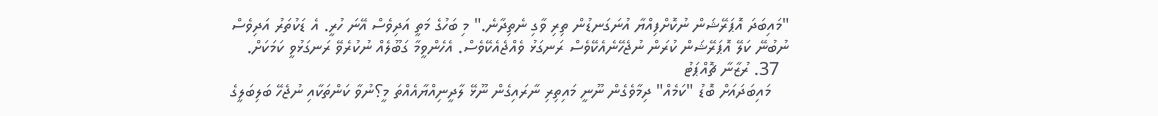"މައިބަދަ އޮޕަރޭޝަން ނުކޮށްފިއްޔާ އުނަގަނޑުން ތިރި ވާގި ނެތިދާނެ." މި ބަހުގެ މަތީ އަދިވެސް އޭނަ ހުރީ. އެ ޑަކުތަރު އަދިވެސް ނުބުނޭ ކަލޭ އޮޕަރޭޝަން ކުރަން ނުޖެހޭނެއެކޭވެސް ރަނގަޅު ވެއްޖެއެކޭވެސް. އެހެންވީމާ ގަބޫލެއް ނުކުރެވޭ ރަނގަޅުވީ ކަމަކަށް.
  37. ރުޒާނާ ޗޮއްޕަޓު
    މައިބަދައަށް ބޮޑު "ކަމެއް" ދިމާވެގެން ނޫނީ މައިތިރި ނާރައިގެން ނޫޅޭ ލާދީނިއްޔާއެއްތަ މީ؟ނުވާ ކަންތަކާއި ނުޖެހޭ ބަލިބަލީގެ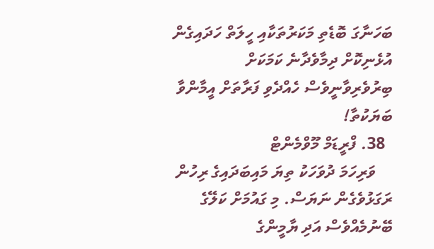ބަހަނާގަ ބޮޑެތި މަކަރުތަކާއި ހީލަތް ހަދައިގެން އުޅެނިކޮށް ދިމާވެދާނެ ކަމަކަށް ބިރުވެރިވާނީވެސް ހެއްދެވި ފަރާތަށް އީމާންވާ ބަޔަކުތާ!
  38. ފްރީޑަމް މޫވްމެންޓް
    ވަރިހަމަ ދުވަހަކު ތިޔަ މައިބަދައިގެ ރިހުން ރަގަޅުވެގެން ނަޔަސް. މި ގައުމަށް ކަލޭގެ ބޭނުމެއްވެސް އަދި ޔާމީންގެ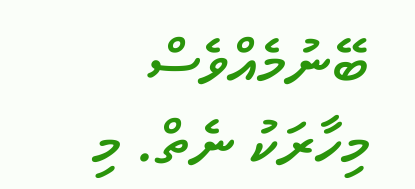ބޭނުމެއްވެސް މިހާރަކު ނެތް. މި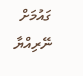ގައުމަށް ނޭރިއްޔާ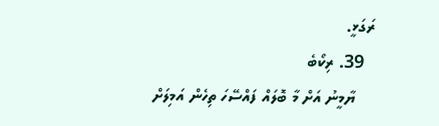ރަގަޅީ.
  39. ރިކޯބެ
    ޔާމީނު އަށް މާ ބޮލައް ފައްސޭހަ ތިހެން އަމިލަށް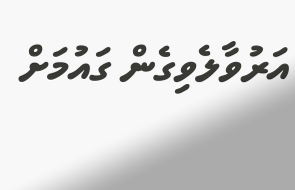އަރުވާލެވިގެން ގައުމަށް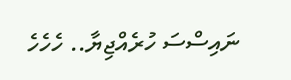ނައިސްސަ ހުރެއްޖިޔާ.. ހެހެހެ